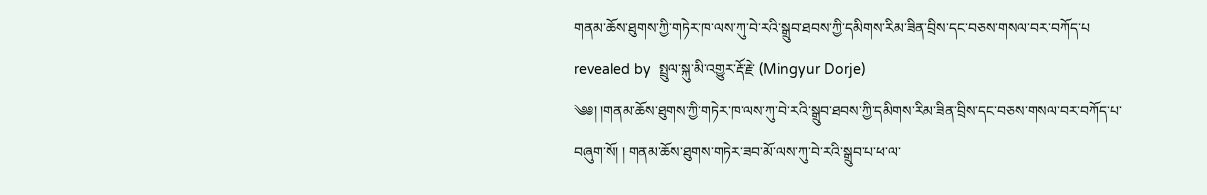གནམ་ཆོས་ཐུགས་ཀྱི་གཏེར་ཁ་ལས་ཀུ་བེ་རའི་སྒྲུབ་ཐབས་ཀྱི་དམིགས་རིམ་ཟིན་བྲིས་དང་བཅས་གསལ་བར་བཀོད་པ
revealed by  སྤྲུལ་སྐུ་མི་འགྱུར་རྡོ་རྗེ་ (Mingyur Dorje)
༄༅། །གནམ་ཆོས་ཐུགས་ཀྱི་གཏེར་ཁ་ལས་ཀུ་བེ་རའི་སྒྲུབ་ཐབས་ཀྱི་དམིགས་རིམ་ཟིན་བྲིས་དང་བཅས་གསལ་བར་བཀོད་པ་བཞུག་སོ། ། གནམ་ཆོས་ཐུགས་གཏེར་ཟབ་མོ་ལས་ཀུ་བེ་རའི་སྒྲུབ་པ་ཕ་ལ་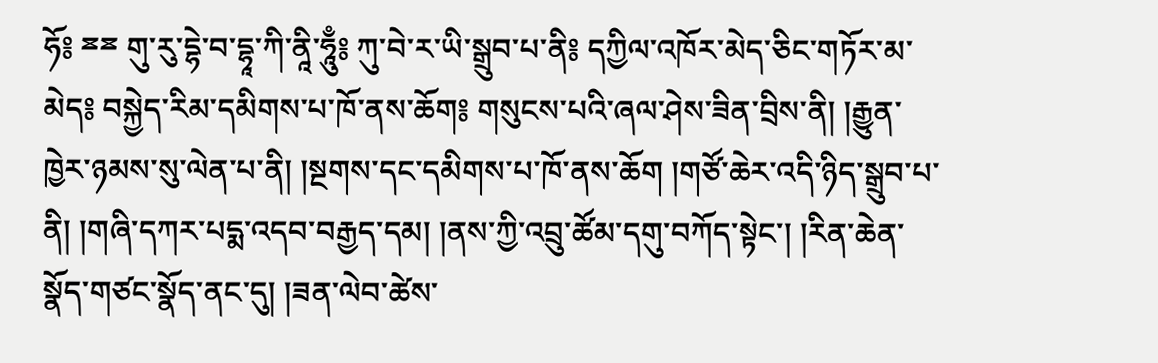ཧོ༔ ྈྈ གུ་རུ་དྷེ་བ་དྷཱ་ཀི་ནཱི་ཧཱུྃ༔ ཀུ་བེ་ར་ཡི་སྒྲུབ་པ་ནི༔ དཀྱིལ་འཁོར་མེད་ཅིང་གཏོར་མ་མེད༔ བསྐྱེད་རིམ་དམིགས་པ་ཁོ་ནས་ཆོག༔ གསུངས་པའི་ཞལ་ཤེས་ཟིན་བྲིས་ནི། །རྒྱུན་ཁྱེར་ཉམས་སུ་ལེན་པ་ནི། །སྔགས་དང་དམིགས་པ་ཁོ་ནས་ཆོག །གཙོ་ཆེར་འདི་ཉིད་སྒྲུབ་པ་ནི། །གཞི་དཀར་པདྨ་འདབ་བརྒྱད་དམ། །ནས་ཀྱི་འབྲུ་ཚོམ་དགུ་བཀོད་སྟེང་། །རིན་ཆེན་སྣོད་གཙང་སྣོད་ནང་དུ། །ཟན་ལེབ་ཚེས་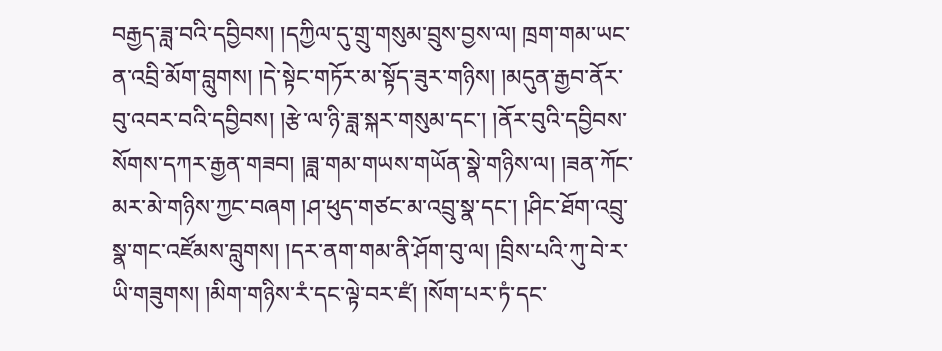བརྒྱད་ཟླ་བའི་དབྱིབས། །དཀྱིལ་དུ་གྲུ་གསུམ་བྲུས་བྱས་ལ། ཁྲག་གམ་ཡང་ན་འབྲི་མོག་བླུགས། །དེ་སྟེང་གཏོར་མ་སྟོད་ཟུར་གཉིས། །མདུན་རྒྱབ་ནོར་བུ་འབར་བའི་དབྱིབས། །རྩེ་ལ་ཉི་ཟླ་སྐར་གསུམ་དང་། །ནོར་བུའི་དབྱིབས་སོགས་དཀར་རྒྱན་གཟབ། །ཟླ་གམ་གཡས་གཡོན་སྣེ་གཉིས་ལ། །ཟན་ཀོང་མར་མེ་གཉིས་ཀྱང་བཞག །ཤ་ཕུད་གཙང་མ་འབྲུ་སྣ་དང་། །ཤིང་ཐོག་འབྲུ་སྣ་གང་འཛོམས་བླུགས། །དར་ནག་གམ་ནི་ཤོག་བུ་ལ། །བྲིས་པའི་ཀུ་བེ་ར་ཡི་གཟུགས། །མིག་གཉིས་རཾ་དང་ལྟེ་བར་ཛཾ། །སོག་པར་ཏཾ་དང་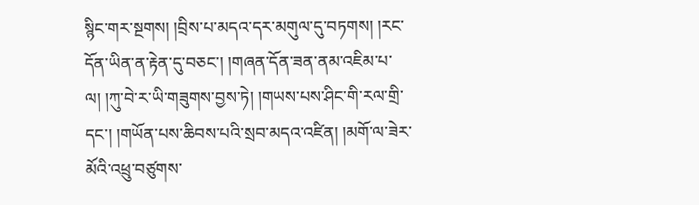སྙིང་གར་སྔགས། །བྲིས་པ་མདའ་དར་མགུལ་དུ་བཏགས། །རང་དོན་ཡིན་ན་རྟེན་དུ་བཅང་། །གཞན་དོན་ཟན་ནམ་འཇིམ་པ་ལ། །ཀུ་བེ་ར་ཡི་གཟུགས་བྱས་ཏེ། །གཡས་པས་ཤིང་གི་རལ་གྲི་དང་། །གཡོན་པས་ཆིབས་པའི་སྲབ་མདའ་འཛིན། །མགོ་ལ་ཟེར་མོའི་འཕྲུ་བཙུགས་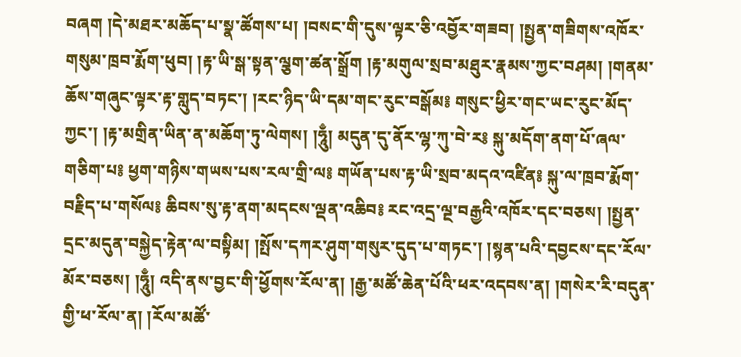བཞག །དེ་མཐར་མཆོད་པ་སྣ་ཚོགས་པ། །བསང་གི་དུས་ལྟར་ཅི་འབྱོར་གཟབ། །སྤྱན་གཟིགས་འཁོར་གསུམ་ཁྲབ་རྨོག་ཕུབ། །རྟ་ཡི་སྒ་སྟན་ལྕག་ཚན་སྒྲོག །རྟ་མགུལ་སྲབ་མཐུར་རྣམས་ཀྱང་བཤམ། །གནམ་ཆོས་གཞུང་ལྟར་རྟ་གླུད་བཏང་། །རང་ཉིད་ཡི་དམ་གང་རུང་བསྒོམ༔ གསུང་ཕྱིར་གང་ཡང་རུང་མོད་ཀྱང་། །རྟ་མགྲིན་ཡིན་ན་མཆོག་ཏུ་ལེགས། །ཧཱུྃ། མདུན་དུ་ནོར་ལྷ་ཀུ་བེ་ར༔ སྐུ་མདོག་ནག་པོ་ཞལ་གཅིག་པ༔ ཕྱག་གཉིས་གཡས་པས་རལ་གྲི་ལ༔ གཡོན་པས་རྟ་ཡི་སྲབ་མདའ་འཛིན༔ སྐུ་ལ་ཁྲབ་རྨོག་བརྗིད་པ་གསོལ༔ ཆིབས་སུ་རྟ་ནག་མདངས་ལྡན་འཆིབ༔ རང་འདྲ་ལྔ་བརྒྱའི་འཁོར་དང་བཅས། །སྤྱན་དྲང་མདུན་བསྐྱེད་རྟེན་ལ་བསྟིམ། །སྤོས་དཀར་ཤུག་གསུར་དུད་པ་གཏང་། །སྙན་པའི་དབྱངས་དང་རོལ་མོར་བཅས། །ཧཱུྃ། འདི་ནས་བྱང་གི་ཕྱོགས་རོལ་ན། །རྒྱ་མཚོ་ཆེན་པོའི་ཕར་འདབས་ན། །གསེར་རི་བདུན་གྱི་ཕ་རོལ་ན། །རོལ་མཚོ་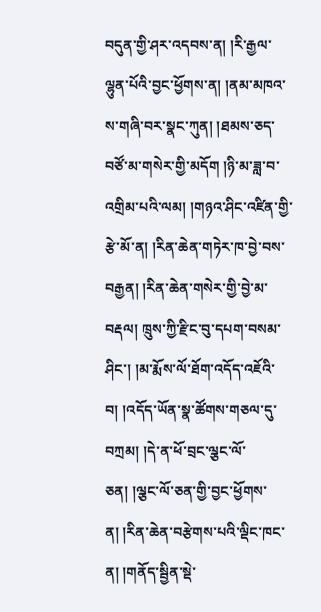བདུན་གྱི་ཤར་འདབས་ན། །རི་རྒྱལ་ལྷུན་པོའི་བྱང་ཕྱོགས་ན། །ནམ་མཁའ་ས་གཞི་བར་སྣང་ཀུན། །ཐམས་ཅད་བཙོ་མ་གསེར་གྱི་མདོག །ཉི་མ་ཟླ་བ་འགྲིམ་པའི་ལམ། །གཉའ་ཤིང་འཛིན་གྱི་རྩེ་མོ་ན། །རིན་ཆེན་གཏེར་ཁ་བྱེ་བས་བརྒྱན། །རིན་ཆེན་གསེར་གྱི་བྱེ་མ་བརྡལ། ཁྲུས་ཀྱི་རྫིང་བུ་དཔག་བསམ་ཤིང་། །མ་རྨོས་ལོ་ཐོག་འདོད་འཇོའི་བ། །འདོད་ཡོན་སྣ་ཚོགས་གཅལ་དུ་བཀྲམ། །དེ་ན་ཕོ་བྲང་ལྕང་ལོ་ཅན། །ལྕང་ལོ་ཅན་གྱི་བྱང་ཕྱོགས་ན། །རིན་ཆེན་བརྩེགས་པའི་ལྡིང་ཁང་ན། །གནོད་སྦྱིན་སྡེ་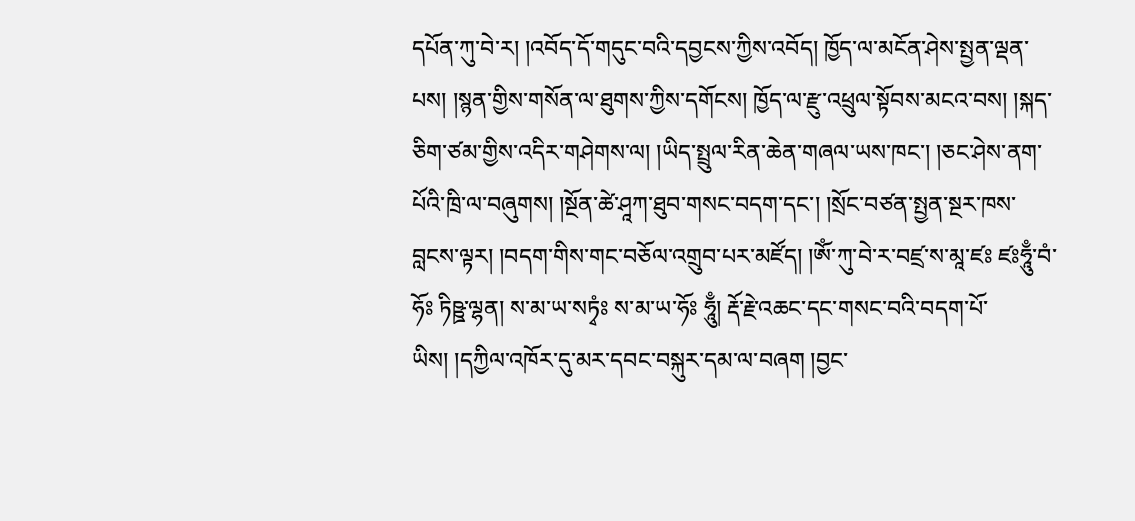དཔོན་ཀུ་བེ་ར། །འབོད་དོ་གདུང་བའི་དབྱངས་ཀྱིས་འབོད། ཁྱོད་ལ་མངོན་ཤེས་སྤྱན་ལྡན་པས། །སྙན་གྱིས་གསོན་ལ་ཐུགས་ཀྱིས་དགོངས། ཁྱོད་ལ་རྫུ་འཕྲུལ་སྟོབས་མངའ་བས། །སྐད་ཅིག་ཙམ་གྱིས་འདིར་གཤེགས་ལ། །ཡིད་སྤྲུལ་རིན་ཆེན་གཞལ་ཡས་ཁང་། །ཅང་ཤེས་ནག་པོའི་ཁྲི་ལ་བཞུགས། །སྔོན་ཚེ་ཤཱཀ་ཐུབ་གསང་བདག་དང་། །སྲོང་བཙན་སྤྱན་སྔར་ཁས་བླངས་ལྟར། །བདག་གིས་གང་བཅོལ་འགྲུབ་པར་མཛོད། །ཨོཾ་ཀུ་བེ་ར་བཛྲ་ས་མཱ་ཛཿ ཛཿཧཱུྃ་བཾ་ཧོཿ ཏིཥྛ་ལྷན། ས་མ་ཡ་སཏྭཾཿ ས་མ་ཡ་ཧོཿ ཧཱུྃ། རྡོ་རྗེ་འཆང་དང་གསང་བའི་བདག་པོ་ཡིས། །དཀྱིལ་འཁོར་དུ་མར་དབང་བསྐུར་དམ་ལ་བཞག །བྱང་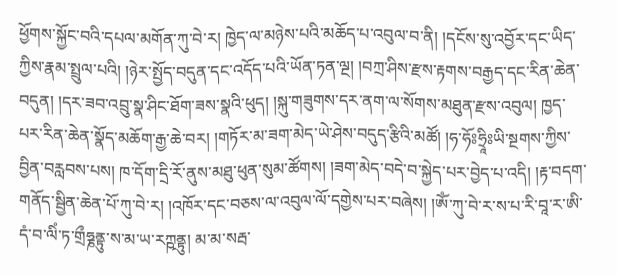ཕྱོགས་སྐྱོང་བའི་དཔལ་མགོན་ཀུ་བེ་ར། ཁྱེད་ལ་མཉེས་པའི་མཆོད་པ་འབུལ་བ་ནི། །དངོས་སུ་འབྱོར་དང་ཡིད་ཀྱིས་རྣམ་སྤྲུལ་པའི། །ཉེར་སྤྱོད་བདུན་དང་འདོད་པའི་ཡོན་ཏན་ལྔ། །བཀྲ་ཤིས་རྫས་རྟགས་བརྒྱད་དང་རིན་ཆེན་བདུན། །དར་ཟབ་འབྲུ་སྣ་ཤིང་ཐོག་ཟས་སྣའི་ཕུད། །སྐུ་གཟུགས་དར་ནག་ལ་སོགས་མཐུན་རྫས་འབུལ། ཁྱད་པར་རིན་ཆེན་སྣོད་མཆོག་རྒྱ་ཆེ་བར། །གཏོར་མ་ཟག་མེད་ཡེ་ཤེས་བདུད་རྩིའི་མཚོ། །ཧ་ཧོཿཧྲཱིཿཡི་སྔགས་ཀྱིས་བྱིན་བརླབས་པས། ཁ་དོག་དྲི་རོ་ནུས་མཐུ་ཕུན་སུམ་ཚོགས། །ཟག་མེད་བདེ་བ་སྐྱེད་པར་བྱེད་པ་འདི། །རྟ་བདག་གནོད་སྦྱིན་ཆེན་པོ་ཀུ་བེ་ར། །འཁོར་དང་བཅས་ལ་འབུལ་ལོ་དགྱེས་པར་བཞེས། །ཨོཾ་ཀུ་བེ་ར་ས་པ་རི་བཱ་ར་ཨི་དཾ་བ་ལིཾ་ཏ་གྲྀཧྞནྟུ་ས་མ་ཡ་རཀྵནྟུ། མ་མ་སརྦ་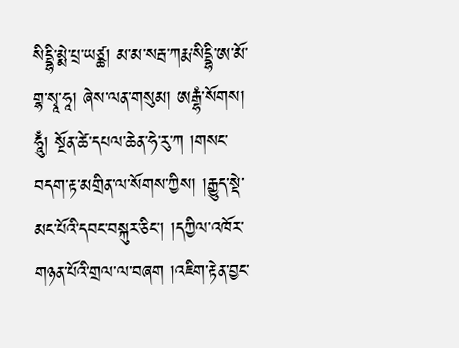སིདྡྷི་མྨེ་པྲ་ཡཙྪ། མ་མ་སརྦ་ཀརྨ་སིདྡྷི་ཨ་མོ་གྷ་སྭཱ་ཧཱ། ཞེས་ལན་གསུམ། ཨརྒྷཾ་སོགས། ཧཱུྃ། སྔོན་ཚེ་དཔལ་ཆེན་ཧེ་རུ་ཀ །གསང་བདག་རྟ་མགྲིན་ལ་སོགས་ཀྱིས། །རྒྱུད་སྡེ་མང་པོའི་དབང་བསྐུར་ཅིང་། །དཀྱིལ་འཁོར་གཉན་པོའི་གྲལ་ལ་བཞག །འཇིག་རྟེན་བྱང་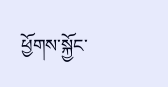ཕྱོགས་སྐྱོང་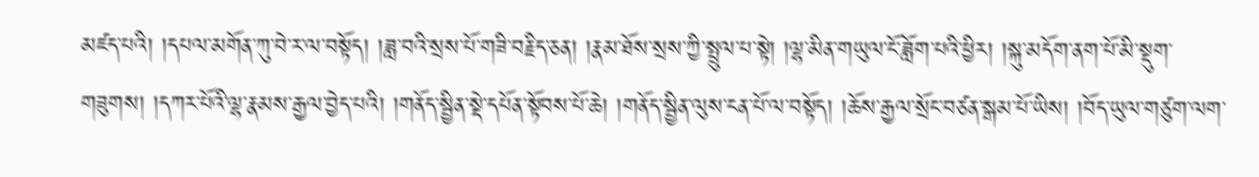མཛད་པའི། །དཔལ་མགོན་ཀུ་བེ་ར་ལ་བསྟོད། །ཟླ་བའི་སྲས་པོ་གཟི་བརྗིད་ཅན། །རྣམ་ཐོས་སྲས་ཀྱི་སྤྲུལ་པ་སྟེ། །ལྷ་མིན་གཡུལ་ངོ་ཟློག་པའི་ཕྱིར། །སྐུ་མདོག་ནག་པོ་མི་སྡུག་གཟུགས། །དཀར་པོའི་ལྷ་རྣམས་རྒྱལ་བྱེད་པའི། །གནོད་སྦྱིན་སྡེ་དཔོན་སྟོབས་པོ་ཆེ། །གནོད་སྦྱིན་ལུས་ངན་པོ་ལ་བསྟོད། །ཆོས་རྒྱལ་སྲོང་བཙན་སྒམ་པོ་ཡིས། །བོད་ཡུལ་གཙུག་ལག་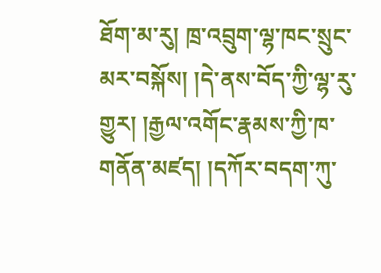ཐོག་མ་རུ། ཁྲ་འབྲུག་ལྷ་ཁང་སྲུང་མར་བསྐོས། །དེ་ནས་བོད་ཀྱི་ལྷ་རུ་གྱུར། །རྒྱལ་འགོང་རྣམས་ཀྱི་ཁ་གནོན་མཛད། །དཀོར་བདག་ཀུ་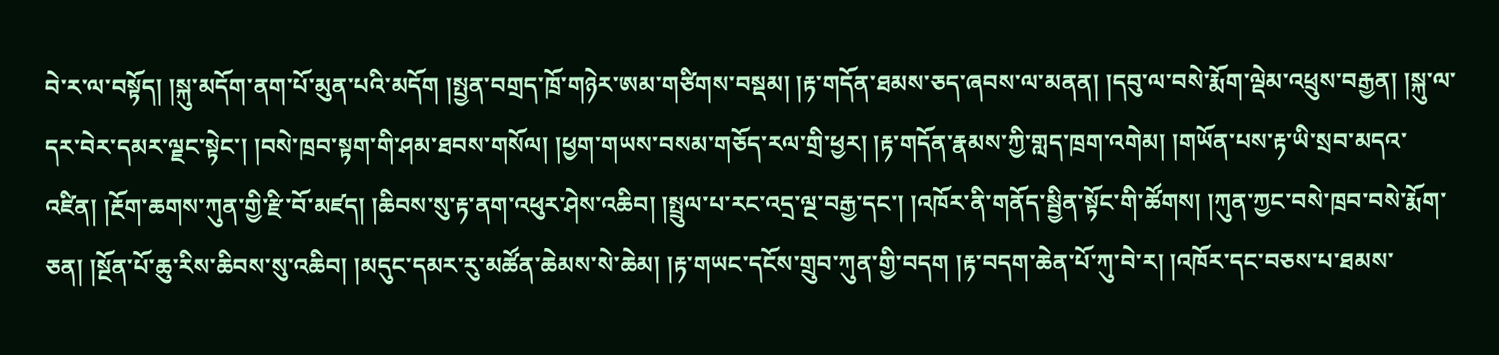བེ་ར་ལ་བསྟོད། །སྐུ་མདོག་ནག་པོ་མུན་པའི་མདོག །སྤྱན་བགྲད་ཁྲོ་གཉེར་ཨམ་གཙིགས་བསྡམ། །རྟ་གདོན་ཐམས་ཅད་ཞབས་ལ་མནན། །དབུ་ལ་བསེ་རྨོག་ལྡེམ་འཕྲུས་བརྒྱན། །སྐུ་ལ་དར་བེར་དམར་ལྗང་སྟེང་། །བསེ་ཁྲབ་སྟག་གི་ཤམ་ཐབས་གསོལ། །ཕྱག་གཡས་བསམ་གཅོད་རལ་གྲི་ཕྱར། །རྟ་གདོན་རྣམས་ཀྱི་གླད་ཁྲག་འགེམ། །གཡོན་པས་རྟ་ཡི་སྲབ་མདའ་འཛིན། །རྔོག་ཆགས་ཀུན་གྱི་རྫི་བོ་མཛད། །ཆིབས་སུ་རྟ་ནག་འཕུར་ཤེས་འཆིབ། །སྤྲུལ་པ་རང་འདྲ་ལྔ་བརྒྱ་དང་། །འཁོར་ནི་གནོད་སྦྱིན་སྟོང་གི་ཚོགས། །ཀུན་ཀྱང་བསེ་ཁྲབ་བསེ་རྨོག་ཅན། །སྔོན་པོ་ཆུ་རིས་ཆིབས་སུ་འཆིབ། །མདུང་དམར་རུ་མཚོན་ཆེམས་སེ་ཆེམ། །རྟ་གཡང་དངོས་གྲུབ་ཀུན་གྱི་བདག །རྟ་བདག་ཆེན་པོ་ཀུ་བེ་ར། །འཁོར་དང་བཅས་པ་ཐམས་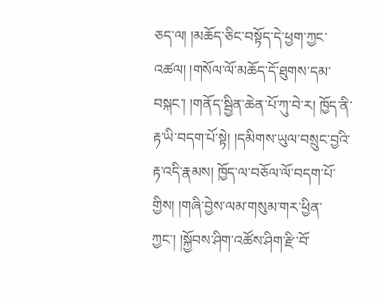ཅད་ལ། །མཆོད་ཅིང་བསྟོད་དེ་ཕྱག་ཀྱང་འཚལ། །གསོལ་ལོ་མཆོད་དོ་ཐུགས་དམ་བསྐང་། །གནོད་སྦྱིན་ཆེན་པོ་ཀུ་བེ་ར། ཁྱོད་ནི་རྟ་ཡི་བདག་པོ་སྟེ། །དམིགས་ཡུལ་བསྲུང་བྱའི་རྟ་འདི་རྣམས། ཁྱོད་ལ་བཅོལ་ལོ་བདག་པོ་གྱིས། །གཞི་བྱེས་ལམ་གསུམ་གར་ཕྱིན་ཀྱང་། །སྐྱོབས་ཤིག་འཚོས་ཤིག་རྫི་བོ་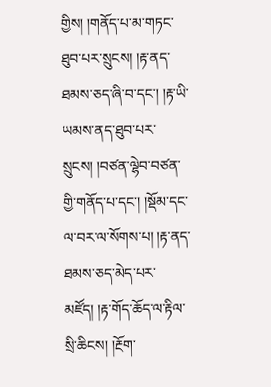གྱིས། །གནོད་པ་མ་གཏང་ཐུབ་པར་སྲུངས། །རྟ་ནད་ཐམས་ཅད་ཞི་བ་དང་། །རྟ་ཡི་ཡམས་ནད་ཐུབ་པར་སྲུངས། །བཙན་ལྷེབ་བཙན་གྱི་གནོད་པ་དང་། །སྡོམ་དང་ལ་བར་ལ་སོགས་པ། །རྟ་ནད་ཐམས་ཅད་མེད་པར་མཛོད། །རྟ་གོད་ཆོད་ལ་རྟིལ་སྲི་ཆིངས། །རྔོག་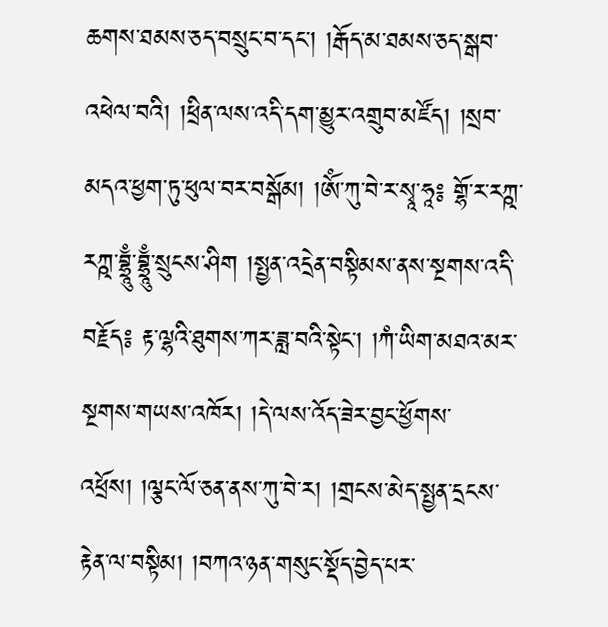ཆགས་ཐམས་ཅད་བསྲུང་བ་དང་། །རྒོད་མ་ཐམས་ཅད་སྒབ་འཕེལ་བའི། །ཕྲིན་ལས་འདི་དག་མྱུར་འགྲུབ་མཛོད། །སྲབ་མདའ་ཕྱག་ཏུ་ཕུལ་བར་བསྒོམ། །ཨོཾ་ཀུ་བེ་ར་སྭཱ་ཧཱ༔ གྷོ་ར་རཀྵ་རཀྵ་བྷྲཱུྃ་བྷྲཱུྃ་སྲུངས་ཤིག །སྤྱན་འདྲེན་བསྟིམས་ནས་སྔགས་འདི་བརྗོད༔ རྟ་ལྷའི་ཐུགས་ཀར་ཟླ་བའི་སྟེང་། །ཀཾ་ཡིག་མཐའ་མར་སྔགས་གཡས་འཁོར། །དེ་ལས་འོད་ཟེར་བྱང་ཕྱོགས་འཕྲོས། །ལྕང་ལོ་ཅན་ནས་ཀུ་བེ་ར། །གྲངས་མེད་སྤྱན་དྲངས་རྟེན་ལ་བསྟིམ། །བཀའ་ཉན་གསུང་སྡོད་བྱེད་པར་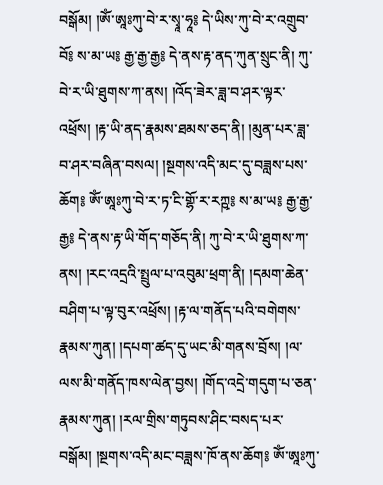བསྒོམ། །ཨོཾ་ཨཱཿཀུ་བེ་ར་སྭཱ་ཧཱ༔ དེ་ཡིས་ཀུ་བེ་ར་འགྲུབ་བོ༔ ས་མ་ཡ༔ རྒྱ་རྒྱ་རྒྱ༔ དེ་ནས་རྟ་ནད་ཀུན་སྲུང་ནི། ཀུ་བེ་ར་ཡི་ཐུགས་ཀ་ནས། །འོད་ཟེར་ཟླ་བ་ཤར་ལྟར་འཕྲོས། །རྟ་ཡི་ནད་རྣམས་ཐམས་ཅད་ནི། །མུན་པར་ཟླ་བ་ཤར་བཞིན་བསལ། །སྔགས་འདི་མང་དུ་བཟླས་པས་ཆོག༔ ཨོཾ་ཨཱཿཀུ་བེ་ར་ཏ་ངི་གྷོ་ར་རཀྵ༔ ས་མ་ཡ༔ རྒྱ་རྒྱ་རྒྱ༔ དེ་ནས་རྟ་ཡི་གོད་གཅོད་ནི། ཀུ་བེ་ར་ཡི་ཐུགས་ཀ་ནས། །རང་འདྲའི་སྤྲུལ་པ་འབུམ་ཕྲག་ནི། །དམག་ཆེན་བཤིག་པ་ལྟ་བུར་འཕྲོས། །རྟ་ལ་གནོད་པའི་བགེགས་རྣམས་ཀུན། །དཔག་ཚད་དུ་ཡང་མི་གནས་བྲོས། །ལ་ལས་མི་གནོད་ཁས་ལེན་བྱས། །གོད་འདྲེ་གདུག་པ་ཅན་རྣམས་ཀུན། །རལ་གྲིས་གཏུབས་ཤིང་བསད་པར་བསྒོམ། །སྔགས་འདི་མང་བཟླས་ཁོ་ནས་ཆོག༔ ཨོཾ་ཨཱཿཀུ་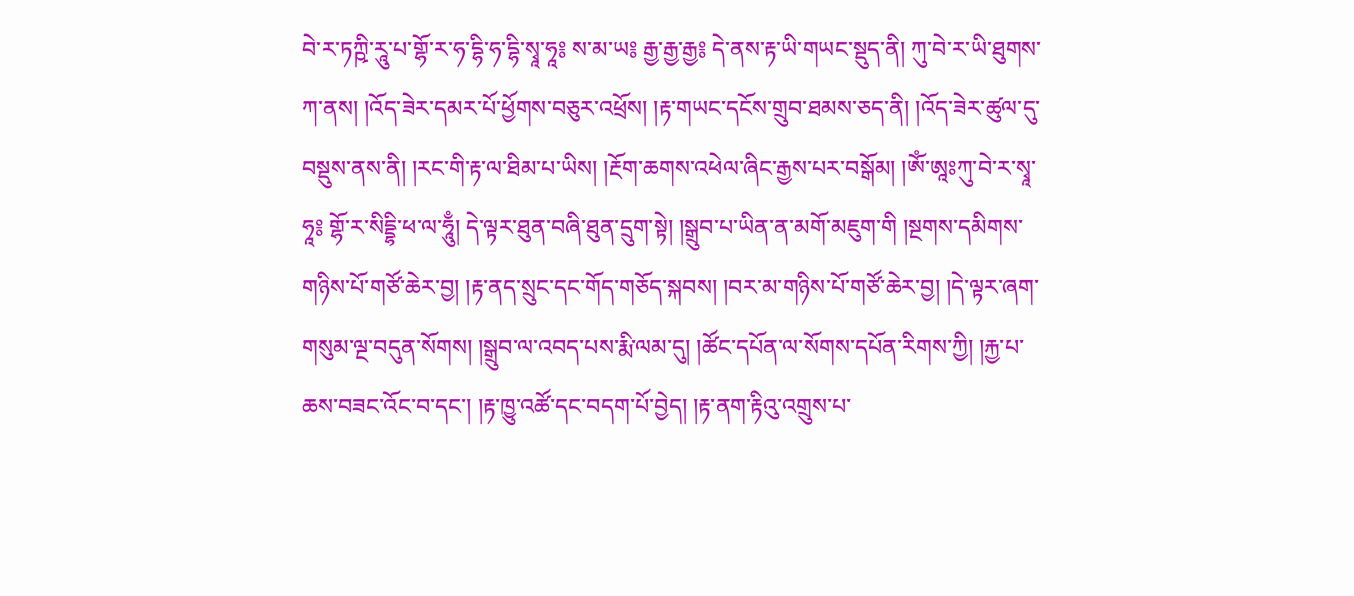བེ་ར་ཏཀྵི་རཱུ་པ་གྷོ་ར་ཧ་དྷི་ཧ་དྷི་སྭཱ་ཧཱ༔ ས་མ་ཡ༔ རྒྱ་རྒྱ་རྒྱ༔ དེ་ནས་རྟ་ཡི་གཡང་སྡུད་ནི། ཀུ་བེ་ར་ཡི་ཐུགས་ཀ་ནས། །འོད་ཟེར་དམར་པོ་ཕྱོགས་བཅུར་འཕྲོས། །རྟ་གཡང་དངོས་གྲུབ་ཐམས་ཅད་ནི། །འོད་ཟེར་ཚུལ་དུ་བསྡུས་ནས་ནི། །རང་གི་རྟ་ལ་ཐིམ་པ་ཡིས། །རྔོག་ཆགས་འཕེལ་ཞིང་རྒྱས་པར་བསྒོམ། །ཨོཾ་ཨཱཿཀུ་བེ་ར་སྭཱ་ཧཱ༔ གྷོ་ར་སིདྡྷི་ཕ་ལ་ཧཱུྃ། དེ་ལྟར་ཐུན་བཞི་ཐུན་དྲུག་སྟེ། །སྒྲུབ་པ་ཡིན་ན་མགོ་མཇུག་གི །སྔགས་དམིགས་གཉིས་པོ་གཙོ་ཆེར་བྱ། །རྟ་ནད་སྲུང་དང་གོད་གཅོད་སྐབས། །བར་མ་གཉིས་པོ་གཙོ་ཆེར་བྱ། །དེ་ལྟར་ཞག་གསུམ་ལྔ་བདུན་སོགས། །སྒྲུབ་ལ་འབད་པས་རྨི་ལམ་དུ། །ཚོང་དཔོན་ལ་སོགས་དཔོན་རིགས་ཀྱི། །རྐྱ་པ་ཆས་བཟང་འོང་བ་དང་། །རྟ་ཁྱུ་འཚོ་དང་བདག་པོ་བྱེད། །རྟ་ནག་རྟིའུ་འགྲུས་པ་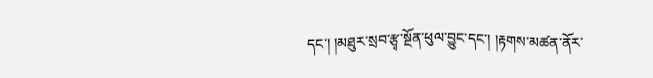དང་། །མཐུར་སྲབ་རྩྭ་སྔོན་ཕུལ་བྱུང་དང་། །རྟགས་མཚན་ནོར་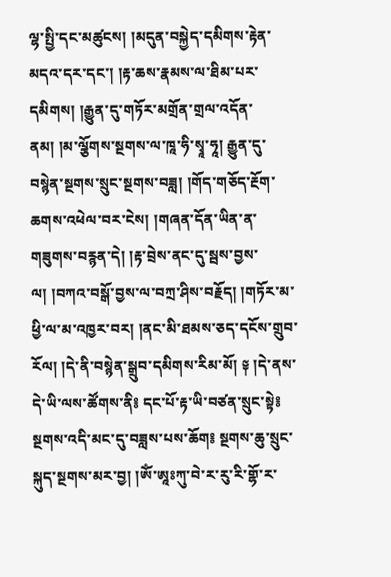ལྷ་སྤྱི་དང་མཚུངས། །མདུན་བསྐྱེད་དམིགས་རྟེན་མདའ་དར་དང་། །རྟ་ཆས་རྣམས་ལ་ཐིམ་པར་དམིགས། །རྒྱུན་དུ་གཏོར་མགྲོན་གྲལ་འདོན་ནམ། །མ་ལྕོགས་སྔགས་ལ་ཁཱ་ཧི་སྭཱ་ཧཱ། རྒྱུན་དུ་བསྙེན་སྔགས་སྲུང་སྔགས་བཟླ། །གོད་གཅོད་རྔོག་ཆགས་འཕེལ་བར་ངེས། །གཞན་དོན་ཡིན་ན་གཟུགས་བརྙན་དེ། །རྟ་བྲེས་ནང་དུ་སྦས་བྱས་ལ། །བཀའ་བསྒོ་བྱས་ལ་བཀྲ་ཤིས་བརྗོད། །གཏོར་མ་ཕྱི་ལ་མ་འཁྱར་བར། །ནང་མི་ཐམས་ཅད་དངོས་གྲུབ་རོལ། །དེ་ནི་བསྙེན་སྒྲུབ་དམིགས་རིམ་མོ། ༈ །དེ་ནས་དེ་ཡི་ལས་ཚོགས་ནི༔ དང་པོ་རྟ་ཡི་བཙན་སྲུང་སྟེ༔ སྔགས་འདི་མང་དུ་བཟླས་པས་ཆོག༔ སྔགས་ཆུ་སྲུང་སྐུད་སྔགས་མར་བྱ། །ཨོཾ་ཨཱཿཀུ་བེ་ར་རུ་རི་གྷོ་ར་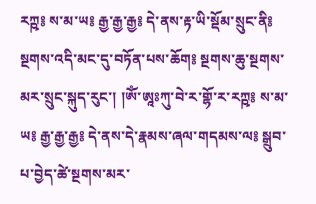རཀྵ༔ ས་མ་ཡ༔ རྒྱ་རྒྱ་རྒྱ༔ དེ་ནས་རྟ་ཡི་སྡོམ་སྲུང་ནི༔ སྔགས་འདི་མང་དུ་བཏོན་པས་ཆོག༔ སྔགས་ཆུ་སྔགས་མར་སྲུང་སྐུད་རུང་། །ཨོཾ་ཨཱཿཀུ་བེ་ར་གྷོ་ར་རཀྵ༔ ས་མ་ཡ༔ རྒྱ་རྒྱ་རྒྱ༔ དེ་ནས་དེ་རྣམས་ཞལ་གདམས་ལ༔ སྒྲུབ་པ་བྱེད་ཚེ་སྔགས་མར་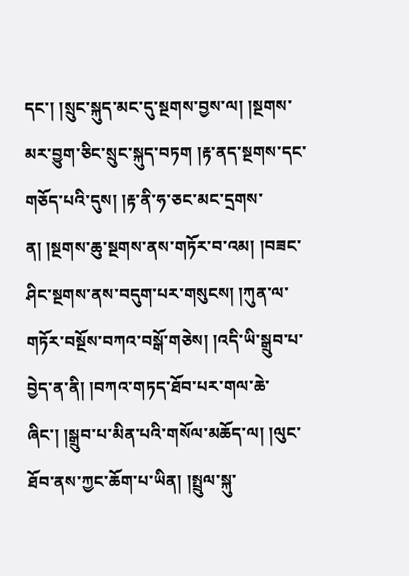དང་། །སྲུང་སྐུད་མང་དུ་སྔགས་བྱས་ལ། །སྔགས་མར་བྱུག་ཅིང་སྲུང་སྐུད་བཏག །རྟ་ནད་སྔགས་དང་གཅོད་པའི་དུས། །རྟ་ནི་ཧ་ཅང་མང་དྲགས་ན། །སྔགས་ཆུ་སྔགས་ནས་གཏོར་བ་འམ། །བཟང་ཤིང་སྔགས་ནས་བདུག་པར་གསུངས། །ཀུན་ལ་གཏོར་བསྔོས་བཀའ་བསྒོ་གཅེས། །འདི་ཡི་སྒྲུབ་པ་བྱེད་ན་ནི། །བཀའ་གཏད་ཐོབ་པར་གལ་ཆེ་ཞིང་། །སྒྲུབ་པ་མིན་པའི་གསོལ་མཆོད་ལ། །ལུང་ཐོབ་ནས་ཀྱང་ཆོག་པ་ཡིན། །སྤྲུལ་སྐུ་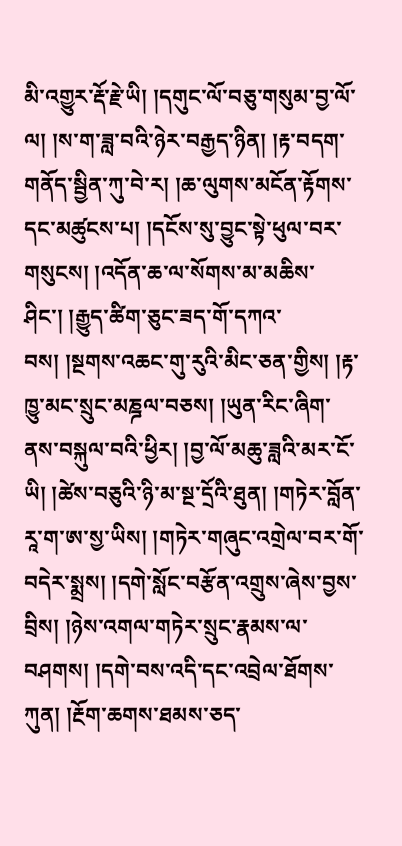མི་འགྱུར་རྡོ་རྗེ་ཡི། །དགུང་ལོ་བཅུ་གསུམ་བྱ་ལོ་ལ། །ས་ག་ཟླ་བའི་ཉེར་བརྒྱད་ཉིན། །རྟ་བདག་གནོད་སྦྱིན་ཀུ་བེ་ར། །ཆ་ལུགས་མངོན་རྟོགས་དང་མཚུངས་པ། །དངོས་སུ་བྱུང་སྟེ་ཕུལ་བར་གསུངས། །འདོན་ཆ་ལ་སོགས་མ་མཆིས་ཤིང་། །རྒྱུད་ཚིག་ཅུང་ཟད་གོ་དཀའ་བས། །སྔགས་འཆང་གུ་རུའི་མིང་ཅན་གྱིས། །རྟ་ཁྱུ་མང་སྲུང་མཎྜལ་བཅས། །ཡུན་རིང་ཞིག་ནས་བསྐུལ་བའི་ཕྱིར། །བྱ་ལོ་མཆུ་ཟླའི་མར་ངོ་ཡི། །ཚེས་བཅུའི་ཉི་མ་སྔ་དྲོའི་ཐུན། །གཏེར་བློན་རཱ་ག་ཨ་སྱ་ཡིས། །གཏེར་གཞུང་འགྲེལ་བར་གོ་བདེར་སྨྲས། །དགེ་སློང་བརྩོན་འགྲུས་ཞེས་བྱས་བྲིས། །ཉེས་འགལ་གཏེར་སྲུང་རྣམས་ལ་བཤགས། །དགེ་བས་འདི་དང་འབྲེལ་ཐོགས་ཀུན། །རྔོག་ཆགས་ཐམས་ཅད་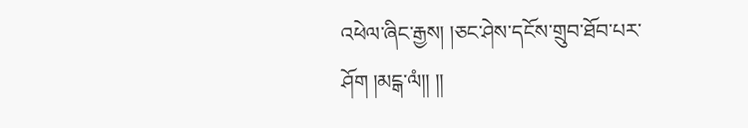འཕེལ་ཞིང་རྒྱས། །ཅང་ཤེས་དངོས་གྲུབ་ཐོབ་པར་ཤོག །མངྒ་ལཾ།། །།